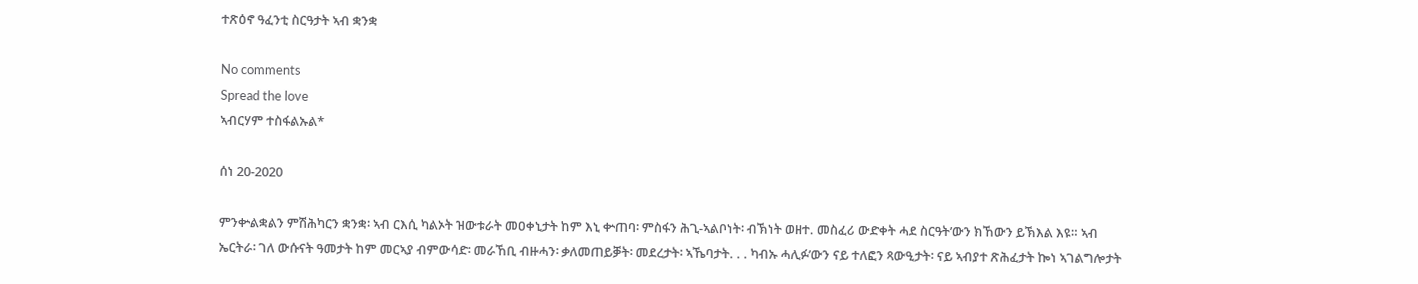ተጽዕኖ ዓፈንቲ ስርዓታት ኣብ ቋንቋ

No comments
Spread the love
ኣብርሃም ተስፋልኡል*

ሰነ 20-2020

ምንቍልቋልን ምሽሕካርን ቋንቋ፡ ኣብ ርእሲ ካልኦት ዝውቱራት መዐቀኒታት ከም እኒ ቍጠባ፡ ምስፋን ሕጊ-ኣልቦነት፡ ብኽነት ወዘተ. መስፈሪ ውድቀት ሓደ ስርዓት’ውን ክኸውን ይኽእል እዩ። ኣብ ኤርትራ፡ ገለ ውሱናት ዓመታት ከም መርኣያ ብምውሳድ፡ መራኸቢ ብዙሓን፡ ቃለመጠይቓት፡ መደረታት፡ ኣኼባታት. . . ካብኡ ሓሊፉ’ውን ናይ ተለፎን ጻውዒታት፡ ናይ ኣብያተ ጽሕፈታት ኰነ ኣገልግሎታት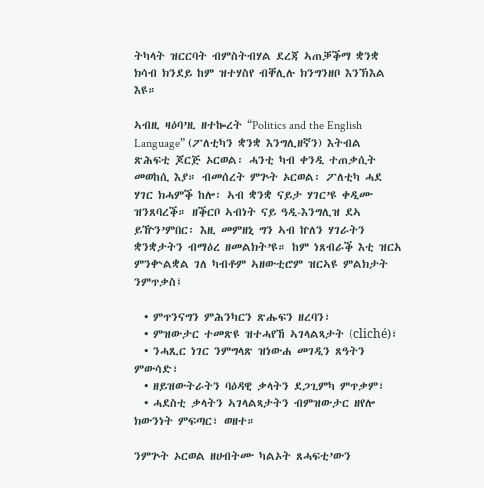ትካላት ዝርርባት ብምስትብሃል ደረጃ ኣጠቓቕማ ቋንቋ ክሳብ ክንደይ ከም ዝተሃስየ ብቐሊሉ ክንግንዘቦ እንኽእል እዩ።

ኣብዚ ዛዕባ’ዚ ዘተኰረት “Politics and the English Language” (ፖለቲካን ቋንቋ እንግሊዘኛን) እትብል ጽሕፍቲ ጆርጅ ኦርወል፡ ሓንቲ ካብ ቀንዲ ተጠቃሲት መወከሲ እያ። ብመሰረት ምጕት ኦርወል፡ ፖለቲካ ሓደ ሃገር ክሓምቕ ከሎ፡ ኣብ ቋንቋ ናይታ ሃገር’ዩ ቀዲሙ ዝንጸባረቕ። ዘቕርቦ ኣብነት ናይ ዓዲ-እንግሊዝ ደኣ ይዅን’ምበር፡ እዚ መምዘኒ ግን ኣብ ኵለን ሃገራትን ቋንቋታትን ብማዕረ ዘመልክት’ዩ። ከም ነጸብራቕ እቲ ዝርአ ምንቍልቋል ገለ ካብቶም ኣዘውቲሮም ዝርኣዩ ምልክታት ንምጥቃስ፤

  • ምጥንናግን ምሕንካርን ጽሑፍን ዘረባን፣
  • ምዝውታር ተመጽዩ ዝተሓየኸ ኣገላልጻታት (cliché)፣
  • ንሓጺር ነገር ንምግላጽ ዝነውሐ መገዲን ጸዓትን ምውሳድ፣
  • ዘይዝውትራትን ባዕዳዊ ቃላትን ደጋጊምካ ምጥቃም፣
  • ሓደስቲ ቃላትን ኣገላልጻታትን ብምዝውታር ዘየሎ ክውንነት ምፍጣር፣ ወዘተ።

ንምጕት ኦርወል ዘሀብትሙ ካልኦት ጸሓፍቲ’ውን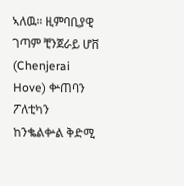ኣለዉ። ዚምባቢያዊ ገጣም ቺንጀራይ ሆቨ (Chenjerai Hove) ቍጠባን ፖለቲካን ከንቈልቍል ቅድሚ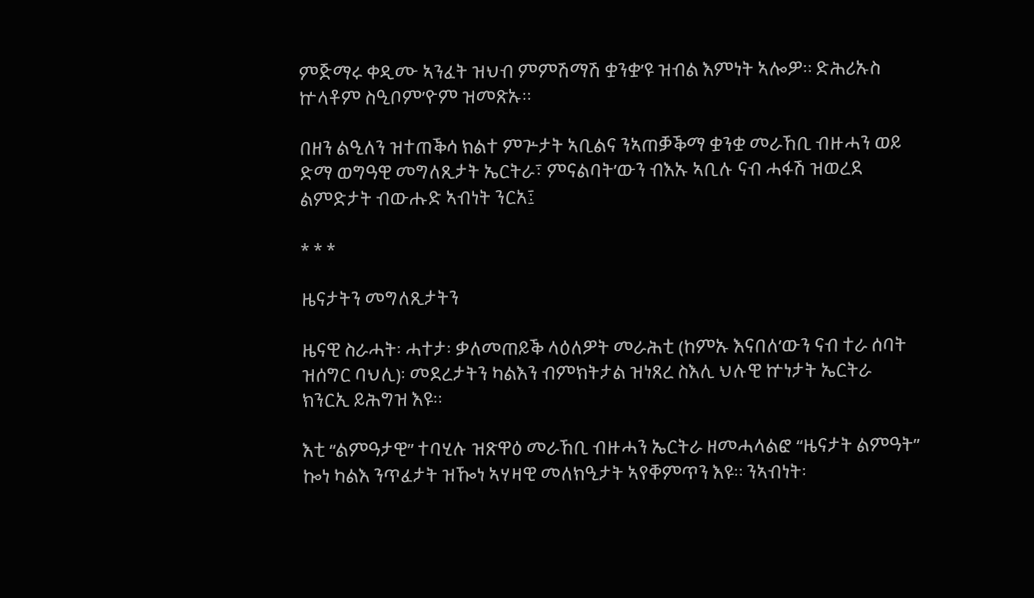ምጅማሩ ቀዲሙ ኣንፈት ዝህብ ምምሽማሽ ቋንቋ’ዩ ዝብል እምነት ኣሎዎ። ድሕሪኡስ ኵላቶም ስዒቦም’ዮም ዝመጽኡ።

በዘን ልዒለን ዝተጠቕሳ ክልተ ምጕታት ኣቢልና ንኣጠቓቕማ ቋንቋ መራኸቢ ብዙሓን ወይ ድማ ወግዓዊ መግለጺታት ኤርትራ፣ ምናልባት’ውን ብእኡ ኣቢሉ ናብ ሓፋሽ ዝወረደ ልምድታት ብውሑድ ኣብነት ንርአ፤

* * *

ዜናታትን መግለጺታትን

ዜናዊ ስራሓት፡ ሓተታ፡ ቃለመጠይቕ ላዕለዎት መራሕቲ (ከምኡ እናበለ’ውን ናብ ተራ ሰባት ዝሰግር ባህሊ)፡ መደረታትን ካልእን ብምክትታል ዝነጸረ ስእሊ ህሉዊ ኵነታት ኤርትራ ክንርኢ ይሕግዝ እዩ።

እቲ “ልምዓታዊ” ተባሂሉ ዝጽዋዕ መራኸቢ ብዙሓን ኤርትራ ዘመሓላልፎ “ዜናታት ልምዓት” ኰነ ካልእ ንጥፈታት ዝዀነ ኣሃዛዊ መለክዒታት ኣየቐምጥን እዩ። ንኣብነት፡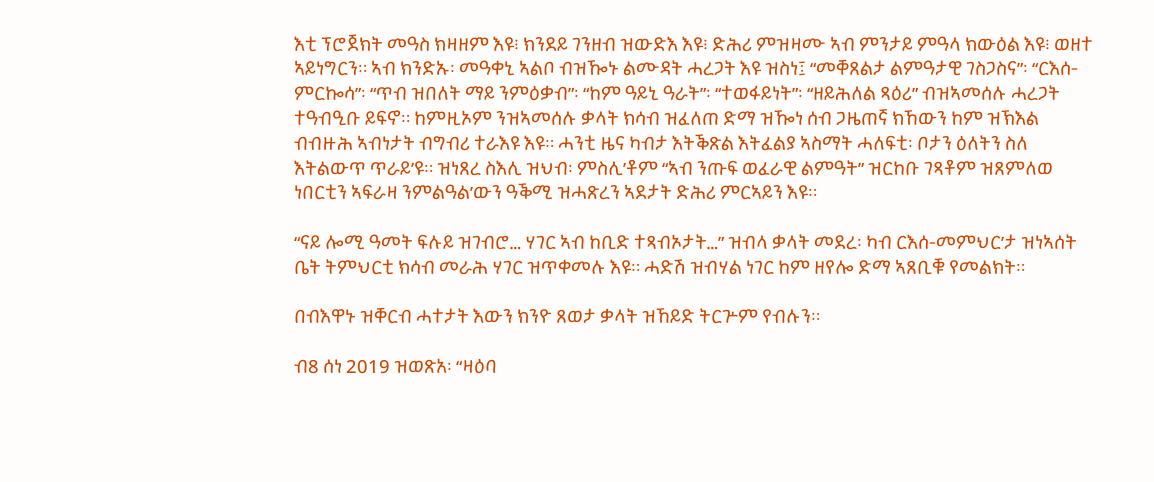እቲ ፕሮጀክት መዓስ ክዛዘም እዩ፧ ክንደይ ገንዘብ ዝውድእ እዩ፧ ድሕሪ ምዝዛሙ ኣብ ምንታይ ምዓላ ክውዕል እዩ፧ ወዘተ ኣይነግርን። ኣብ ክንድኡ፡ መዓቀኒ ኣልቦ ብዝዀኑ ልሙዳት ሓረጋት እዩ ዝስነ፤ “መቐጸልታ ልምዓታዊ ገስጋስና”፡ “ርእሰ-ምርኰሳ”፡ “ጥብ ዝበለት ማይ ንምዕቃብ”፡ “ከም ዓይኒ ዓራት”፡ “ተወፋይነት”፡ “ዘይሕለል ጻዕሪ” ብዝኣመሰሉ ሓረጋት ተዓብዒቡ ይፍኖ። ከምዚኦም ንዝኣመሰሉ ቃላት ክሳብ ዝፈለጠ ድማ ዝዀነ ሰብ ጋዜጠኛ ክኸውን ከም ዝኽእል ብብዙሕ ኣብነታት ብግብሪ ተራእዩ እዩ። ሓንቲ ዜና ካብታ እትቕጽል እትፈልያ ኣስማት ሓለፍቲ፡ ቦታን ዕለትን ስለ እትልውጥ ጥራይ’ዩ። ዝነጸረ ስእሊ ዝህብ፡ ምስሊ’ቶም “ኣብ ንጡፍ ወፈራዊ ልምዓት” ዝርከቡ ገጻቶም ዝጸምለወ ነበርቲን ኣፍራዛ ንምልዓል’ውን ዓቕሚ ዝሓጽረን ኣደታት ድሕሪ ምርኣይን እዩ።

“ናይ ሎሚ ዓመት ፍሉይ ዝገብሮ… ሃገር ኣብ ከቢድ ተጻብኦታት…” ዝብላ ቃላት መደረ፡ ካብ ርእሰ-መምህር’ታ ዝነኣሰት ቤት ትምህርቲ ክሳብ መራሕ ሃገር ዝጥቀመሉ እዩ። ሓድሽ ዝብሃል ነገር ከም ዘየሎ ድማ ኣጸቢቑ የመልክት።

በብእዋኑ ዝቐርብ ሓተታት እውን ክንዮ ጸወታ ቃላት ዝኸይድ ትርጕም የብሉን።

ብ8 ሰነ 2019 ዝወጽአ፡ “ዛዕባ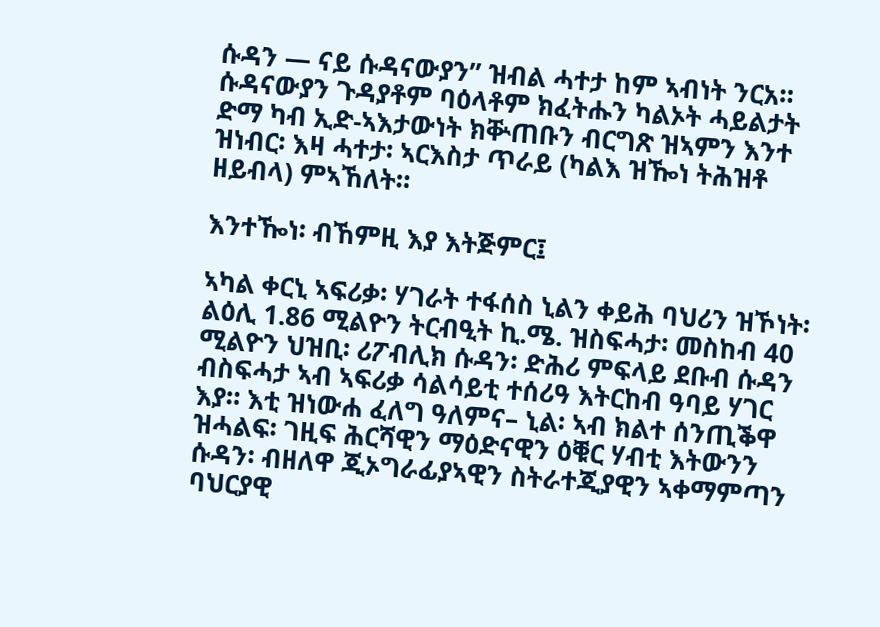ሱዳን — ናይ ሱዳናውያን” ዝብል ሓተታ ከም ኣብነት ንርአ። ሱዳናውያን ጉዳያቶም ባዕላቶም ክፈትሑን ካልኦት ሓይልታት ድማ ካብ ኢድ-ኣእታውነት ክቝጠቡን ብርግጽ ዝኣምን እንተ ዝነብር፡ እዛ ሓተታ፡ ኣርእስታ ጥራይ (ካልእ ዝዀነ ትሕዝቶ ዘይብላ) ምኣኸለት።

እንተዀነ፡ ብኸምዚ እያ እትጅምር፤

ኣካል ቀርኒ ኣፍሪቃ፡ ሃገራት ተፋሰስ ኒልን ቀይሕ ባህሪን ዝኾነት፡ ልዕሊ 1.86 ሚልዮን ትርብዒት ኪ.ሜ. ዝስፍሓታ፡ መስከብ 40 ሚልዮን ህዝቢ፡ ሪፖብሊክ ሱዳን፡ ድሕሪ ምፍላይ ደቡብ ሱዳን ብስፍሓታ ኣብ ኣፍሪቃ ሳልሳይቲ ተሰሪዓ እትርከብ ዓባይ ሃገር እያ። እቲ ዝነውሐ ፈለግ ዓለምና– ኒል፡ ኣብ ክልተ ሰንጢቕዋ ዝሓልፍ፡ ገዚፍ ሕርሻዊን ማዕድናዊን ዕቑር ሃብቲ እትውንን ሱዳን፡ ብዘለዋ ጂኦግራፊያኣዊን ስትራተጂያዊን ኣቀማምጣን ባህርያዊ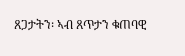ጸጋታትን፡ ኣብ ጸጥታን ቁጠባዊ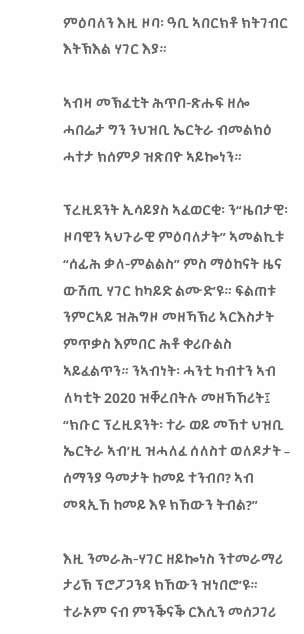ምዕባለን እዚ ዞባ፡ ዓቢ ኣበርክቶ ክትገብር እትኽእል ሃገር እያ።

ኣብዛ መኽፈቲት ሕጥበ-ጽሑፍ ዘሎ ሓበሬታ ግን ንህዝቢ ኤርትራ ብመልክዕ ሓተታ ክሰምዖ ዝጽበዮ ኣይኰነን።

ፕረዚደንት ኢሳይያስ ኣፈወርቂ፡ ን“ዜበታዊ፡ ዞባዊን ኣህጉራዊ ምዕባለታት” ኣመልኪቱ “ሰፊሕ ቃለ-ምልልስ” ምስ ማዕከናት ዜና ውሽጢ ሃገር ከካይድ ልሙድ’ዩ። ፍልጠቱ ንምርኣይ ዝሕግዞ መዘኻኽሪ ኣርእስታት ምጥቃስ እምበር ሕቶ ቀሪቡልስ ኣይፈልጥን። ንኣብነት፡ ሓንቲ ካብተን ኣብ ለካቲት 2020 ዝቐረበትሉ መዘኻኸሪት፤  “ክቡር ፕረዚደንት፡ ተራ ወይ መኸተ ህዝቢ ኤርትራ ኣብ’ዚ ዝሓለፈ ሰለስተ ወለዶታት – ሰማንያ ዓመታት ከመይ ተንብቦ? ኣብ መጻኢኸ ከመይ እዩ ክኸውን ትብል?”

እዚ ንመራሕ-ሃገር ዘይኰነስ ንተመራማሪ ታሪኽ ፕሮፓጋንዳ ክኸውን ዝነበሮ’ዩ። ተራኦም ናብ ምንቕናቕ ርእሲን መሰጋገሪ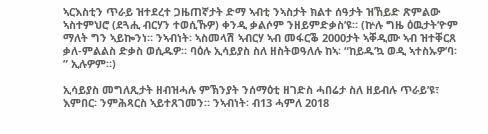ኣርእስቲን ጥራይ ዝተደረተ ጋዜጠኛታት ድማ ኣብቲ ንኣስታት ክልተ ሰዓታት ዝኸይድ ጽምልው ኣስተምህሮ (ደጓሒ ብርሃን ተወሲኹዎ) ቀንዲ ቃልሶም ንዘይምድቃስ’ዩ። (ኵሉ ግዜ ዕዉታት’ዮም ማለት ግን ኣይኰንነ። ንኣብነት፡ ኣስመላሽ ኣብርሃ ኣብ መፋርቕ 2000ታት ኣቐዲሙ ኣብ ዝተቐርጸ ቃለ-ምልልስ ድቃስ ወሲዱዎ። ባዕሉ ኢሳይያስ ስለ ዘስትወዓለሉ ከኣ፡ “ከይዱ’ኳ ወዲ ኣተስኡዎ’ባ፡” ኢሉዎም።)

ኢሳይያስ መግለጺታት ዘብዝሓሉ ምኽንያት ንሰማዕቲ ዘገድስ ሓበሬታ ስለ ዘይብሉ ጥራይ’ዩ፣ እምበር፡ ንምሕጻርስ ኣይተጸገመን። ንኣብነት፡ ብ13 ሓምለ 2018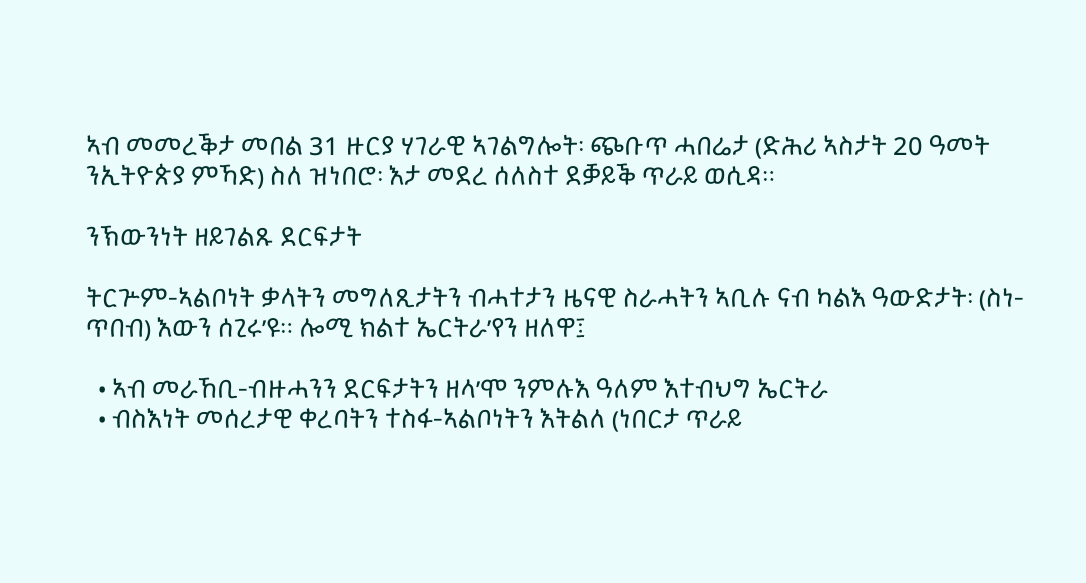ኣብ መመረቕታ መበል 31 ዙርያ ሃገራዊ ኣገልግሎት፡ ጭቡጥ ሓበሬታ (ድሕሪ ኣስታት 20 ዓመት ንኢትዮጵያ ምኻድ) ስለ ዝነበሮ፡ እታ መደረ ሰለስተ ደቓይቕ ጥራይ ወሲዳ።

ንኽውንነት ዘይገልጹ ደርፍታት

ትርጕም-ኣልቦነት ቃላትን መግለጺታትን ብሓተታን ዜናዊ ስራሓትን ኣቢሉ ናብ ካልእ ዓውድታት፡ (ስነ-ጥበብ) እውን ሰጊሩ’ዩ። ሎሚ ክልተ ኤርትራ’የን ዘለዋ፤

  • ኣብ መራኸቢ-ብዙሓንን ደርፍታትን ዘላ’ሞ ንምሉእ ዓለም እተብህግ ኤርትራ
  • ብስእነት መሰረታዊ ቀረባትን ተስፋ-ኣልቦነትን እትልለ (ነበርታ ጥራይ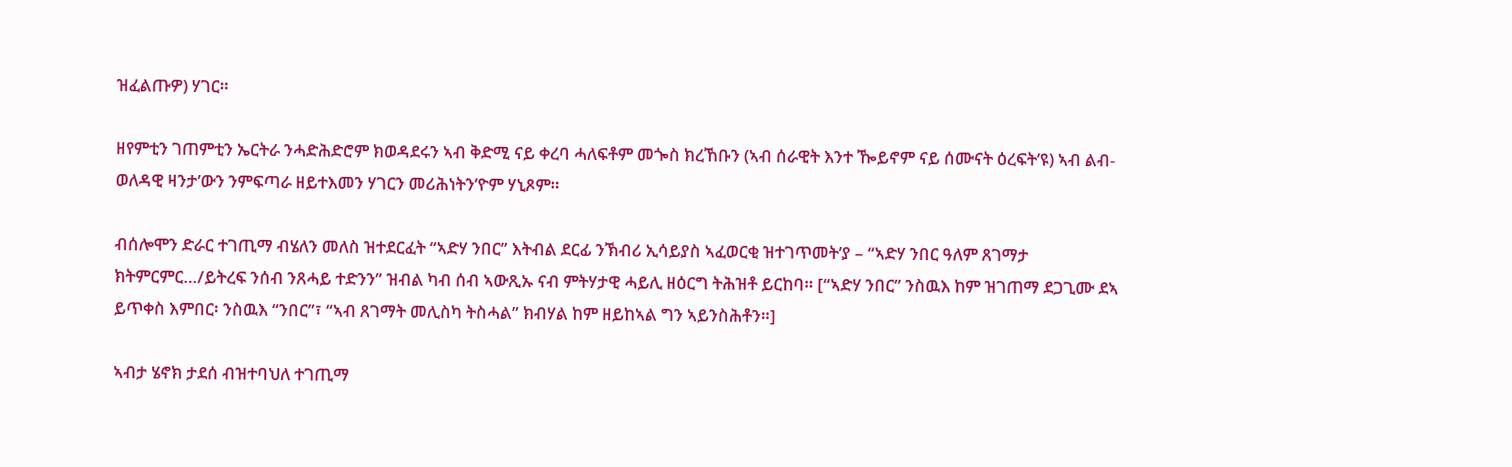ዝፈልጡዎ) ሃገር።

ዘየምቲን ገጠምቲን ኤርትራ ንሓድሕድሮም ክወዳደሩን ኣብ ቅድሚ ናይ ቀረባ ሓለፍቶም መጐስ ክረኸቡን (ኣብ ሰራዊት እንተ ዀይኖም ናይ ሰሙናት ዕረፍት’ዩ) ኣብ ልብ-ወለዳዊ ዛንታ’ውን ንምፍጣራ ዘይተእመን ሃገርን መሪሕነትን’ዮም ሃኒጾም።

ብሰሎሞን ድራር ተገጢማ ብሄለን መለስ ዝተደርፈት “ኣድሃ ንበር” እትብል ደርፊ ንኽብሪ ኢሳይያስ ኣፈወርቂ ዝተገጥመት’ያ – “ኣድሃ ንበር ዓለም ጸገማታ ክትምርምር…/ይትረፍ ንሰብ ንጸሓይ ተድንን” ዝብል ካብ ሰብ ኣውጺኡ ናብ ምትሃታዊ ሓይሊ ዘዕርግ ትሕዝቶ ይርከባ። [“ኣድሃ ንበር” ንስዉእ ከም ዝገጠማ ደጋጊሙ ደኣ ይጥቀስ እምበር፡ ንስዉእ “ንበር”፣ “ኣብ ጸገማት መሊስካ ትስሓል” ክብሃል ከም ዘይከኣል ግን ኣይንስሕቶን።]

ኣብታ ሄኖክ ታደሰ ብዝተባህለ ተገጢማ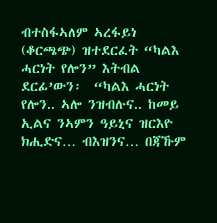ብተስፋኣለም ኣረፋይነ (ቆርጫጭ) ዝተደርፈት “ካልእ ሓርነት የሎን” እትብል ደርፊ’ውን፡  “ካልእ ሓርነት የሎን.. ኣሎ ንዝብሉና.. ከመይ ኢልና ንኣምን ዓይኒና ዝርእዮ ክሒድና… ብእዝንና… በጃኹም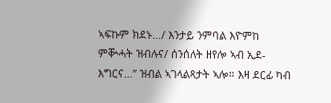ኣፍኩም ክደኑ…/ እንታይ ንምባል እዮምከ ምቝሓት ዝብሉና/ ሰንሰለት ዘየሎ ኣብ ኢደ-እግርና…” ዝብል ኣገላልጻታት ኣሎ። እዛ ደርፊ ካብ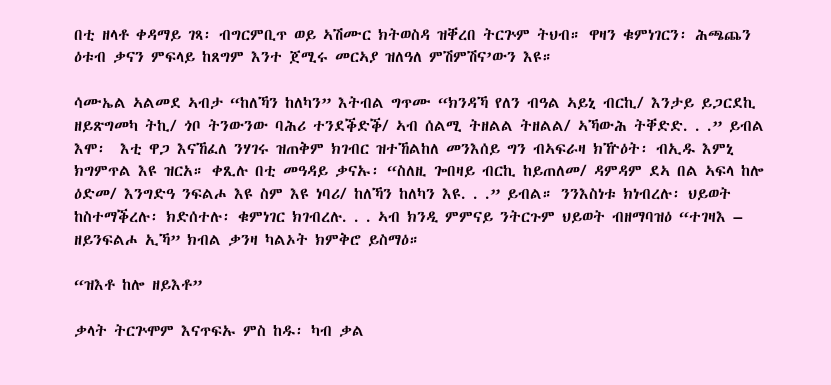በቲ ዘላቶ ቀዳማይ ገጻ፡ ብግርምቢጥ ወይ ኣሽሙር ክትወስዳ ዝቐረበ ትርጕም ትህብ። ዋዛን ቁምነገርን፡ ሕጫጨን ዕቱብ ቃናን ምፍላይ ከጸግም እንተ ጀሚሩ መርኣያ ዝለዓለ ምሽምሽና’ውን እዩ።

ሳሙኤል ኣልመደ ኣብታ “ከለኻን ከለካን” እትብል ግጥሙ “ክንዳኻ የለን ብዓል ኣይኒ ብርኪ/ እንታይ ይጋርደኪ ዘይጽግመካ ትኪ/ ጎቦ ትንውንው ባሕሪ ተንደቕድቕ/ ኣብ ሰልሚ ትዘልል ትዘልል/ ኣኻውሕ ትቐድድ. . .” ይብል እሞ፡  እቲ ዋጋ እናኸፈለ ንሃገሩ ዝጠቅም ክገብር ዝተኸልከለ መንእሰይ ግን ብኣፍራዛ ክዅዕት፡ ብኢዱ እምኒ ክግምጥል እዩ ዝርአ። ቀጺሉ በቲ መዓዳይ ቃናኡ፡ “ስለዚ ጐበዛይ ብርኪ ከይጠለመ/ ዳምዳም ደኣ በል ኣፍላ ከሎ ዕድመ/ እንግድዓ ንፍልሖ እዩ ስም እዩ ነባሪ/ ከለኻን ከለካን እዩ. . .” ይብል። ንንእስነቱ ክነብረሉ፡ ህይወት ከስተማቕረሉ፡ ክድሰተሉ፡ ቁምነገር ክገብረሉ. . . ኣብ ክንዲ ምምናይ ንትርጉም ህይወት ብዘማባዝዕ “ተገዛእ – ዘይንፍልሖ ኢኻ” ክብል ቃንዛ ካልኦት ክምቅሮ ይስማዕ።

“ዝእቶ ከሎ ዘይእቶ”

ቃላት ትርጕሞም እናጥፍኡ ምስ ከዱ፡ ካብ ቃል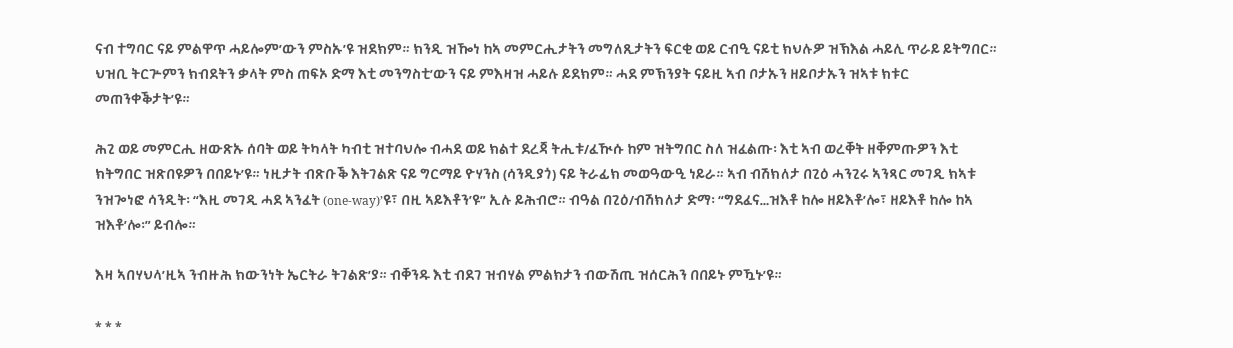ናብ ተግባር ናይ ምልዋጥ ሓይሎም’ውን ምስኡ’ዩ ዝደክም። ክንዲ ዝዀነ ከኣ መምርሒታትን መግለጺታትን ፍርቂ ወይ ርብዒ ናይቲ ክህሉዎ ዝኽእል ሓይሊ ጥራይ ይትግበር። ህዝቢ ትርጕምን ክብደትን ቃላት ምስ ጠፍኦ ድማ እቲ መንግስቲ’ውን ናይ ምእዛዝ ሓይሉ ይደክም። ሓደ ምኽንያት ናይዚ ኣብ ቦታኡን ዘይቦታኡን ዝኣቱ ክቱር መጠንቀቕታት’ዩ።

ሕጊ ወይ መምርሒ ዘውጽኡ ሰባት ወይ ትካላት ካብቲ ዝተባህሎ ብሓደ ወይ ክልተ ደረጃ ትሒቱ/ፈዂሱ ከም ዝትግበር ስለ ዝፈልጡ፡ እቲ ኣብ ወረቐት ዘቐምጡዎን እቲ ክትግበር ዝጽበዩዎን በበይኑ’ዩ። ነዚታት ብጽቡቕ እትገልጽ ናይ ግርማይ ዮሃንስ (ሳንዲያጎ) ናይ ትራፊክ መወዓውዒ ነይራ። ኣብ ብሽክለታ በጊዕ ሓንጊሩ ኣንጻር መገዲ ክኣቱ ንዝጐነፎ ሳንዲት፡ “እዚ መገዲ ሓደ ኣንፈት (one-way)’ዩ፣ በዚ ኣይእቶን’ዩ” ኢሉ ይሕብሮ። ብዓል በጊዕ/ብሽክለታ ድማ፡ “ግደፈና…ዝእቶ ከሎ ዘይእቶ’ሎ፣ ዘይእቶ ከሎ ከኣ ዝእቶ’ሎ፡” ይብሎ።

እዛ ኣበሃህላ’ዚኣ ንብዙሕ ክውንነት ኤርትራ ትገልጽ’ያ። ብቐንዱ እቲ ብደገ ዝብሃል ምልክታን ብውሽጢ ዝሰርሕን በበይኑ ምዃኑ’ዩ።

* * *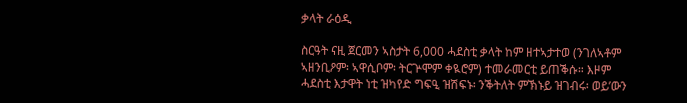ቃላት ራዕዲ

ስርዓት ናዚ ጀርመን ኣስታት 6,000 ሓደስቲ ቃላት ከም ዘተኣታተወ (ንገለኣቶም ኣዘንቢዖም፡ ኣዋሲቦም፡ ትርጕሞም ቀዪሮም) ተመራመርቲ ይጠቕሱ። እዞም ሓደስቲ እታዋት ነቲ ዝካየድ ግፍዒ ዝሽፍኑ፡ ንቕትለት ምኽኑይ ዝገብሩ፡ ወይ’ውን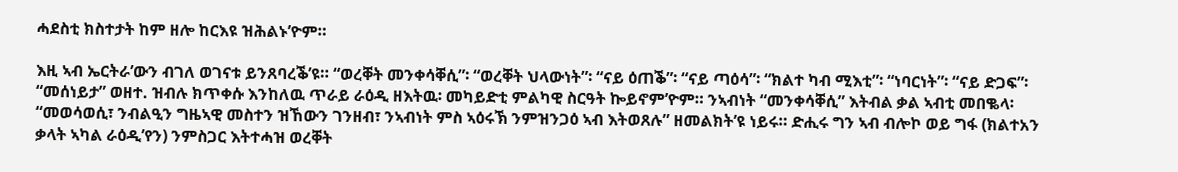ሓደስቲ ክስተታት ከም ዘሎ ከርእዩ ዝሕልኑ’ዮም።

እዚ ኣብ ኤርትራ’ውን ብገለ ወገናቱ ይንጸባረቕ’ዩ። “ወረቐት መንቀሳቐሲ”፡ “ወረቐት ህላውነት”፡ “ናይ ዕጠቕ”፡ “ናይ ጣዕሳ”፡ “ክልተ ካብ ሚእቲ”፡ “ነባርነት”፡ “ናይ ድጋፍ”፡ “መሰነይታ” ወዘተ. ዝብሉ ክጥቀሱ እንከለዉ ጥራይ ራዕዲ ዘእትዉ፡ መካይድቲ ምልካዊ ስርዓት ኰይኖም’ዮም። ንኣብነት “መንቀሳቐሲ” እትብል ቃል ኣብቲ መበቈላ፡ “መወሳወሲ፣ ንብልዒን ግዜኣዊ መስተን ዝኸውን ገንዘብ፣ ንኣብነት ምስ ኣዕሩኽ ንምዝንጋዕ ኣብ እትወጸሉ” ዘመልክት’ዩ ነይሩ። ድሒሩ ግን ኣብ ብሎኮ ወይ ግፋ (ክልተአን ቃላት ኣካል ራዕዲ’የን) ንምስጋር እትተሓዝ ወረቐት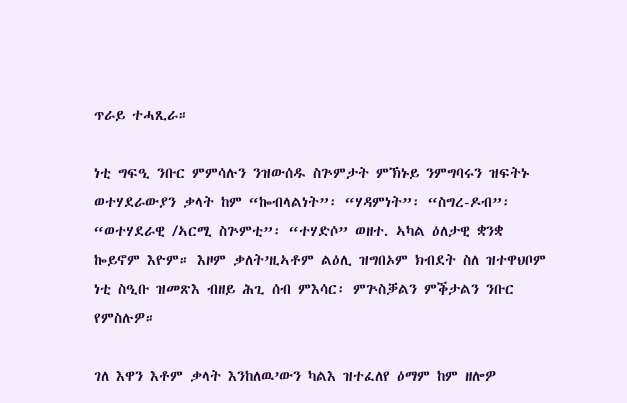ጥራይ ተሓጺራ።

ነቲ ግፍዒ ንቡር ምምሳሉን ንዝውሰዱ ስጕምታት ምኽኑይ ንምግባሩን ዝፍትኑ ወተሃደራውያን ቃላት ከም “ኰብላልነት”፡ “ሃዳምነት”፡ “ስግረ-ዶብ”፡ “ወተሃደራዊ /ኣርሚ ስጕምቲ”፡ “ተሃድሶ” ወዘተ. ኣካል ዕለታዊ ቋንቋ ኰይኖም እዮም። እዞም ቃለት’ዚኣቶም ልዕሊ ዝግበኦም ክብደት ስለ ዝተዋህቦም ነቲ ስዒቡ ዝመጽእ ብዘይ ሕጊ ሰብ ምእሳር፡ ምጕስቓልን ምቕታልን ንቡር የምስሉዎ።

ገለ እዋን እቶም ቃላት እንከለዉ’ውን ካልእ ዝተፈለየ ዕማም ከም ዘሎዎ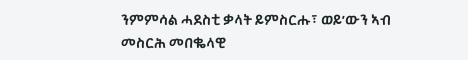ንምምሳል ሓደስቲ ቃላት ይምስርሑ፣ ወይ’ውን ኣብ መስርሕ መበቈላዊ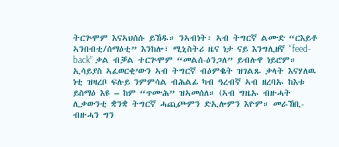ትርጕሞም እናኣህሰሱ ይኸዱ። ንኣብነት፡ ኣብ ትግርኛ ልሙድ “ርእይቶ ኣንበብቲ/ሰማዕቲ” እንከሎ፣ ሚኒስትሪ ዜና ነታ ናይ እንግሊዘኛ “feed-back” ቃል ብቓል ተርጕሞም “መልሰ-ዕንጋለ” ይብሉዋ ነይሮም። ኢሳይያስ ኣፈወርቂ’ውን ኣብ ትግርኛ ብዕምቈት ዝገልጹ ቃላት እናሃለዉ ነቲ ዝዛረቦ ፍሉይ ንምምሳል ብሕልፊ ካብ ዓረብኛ ኣብ ዘረባኡ ከእቱ ይስማዕ እዩ – ከም “ጥሙሕ” ዝኣመሰለ። (ኣብ ግዜኡ ብዙሓት ሊቃውንቲ ቋንቋ ትግርኛ ሓጪጮምን ድኢሎምን እዮም። መራኸቢ-ብዙሓን ግን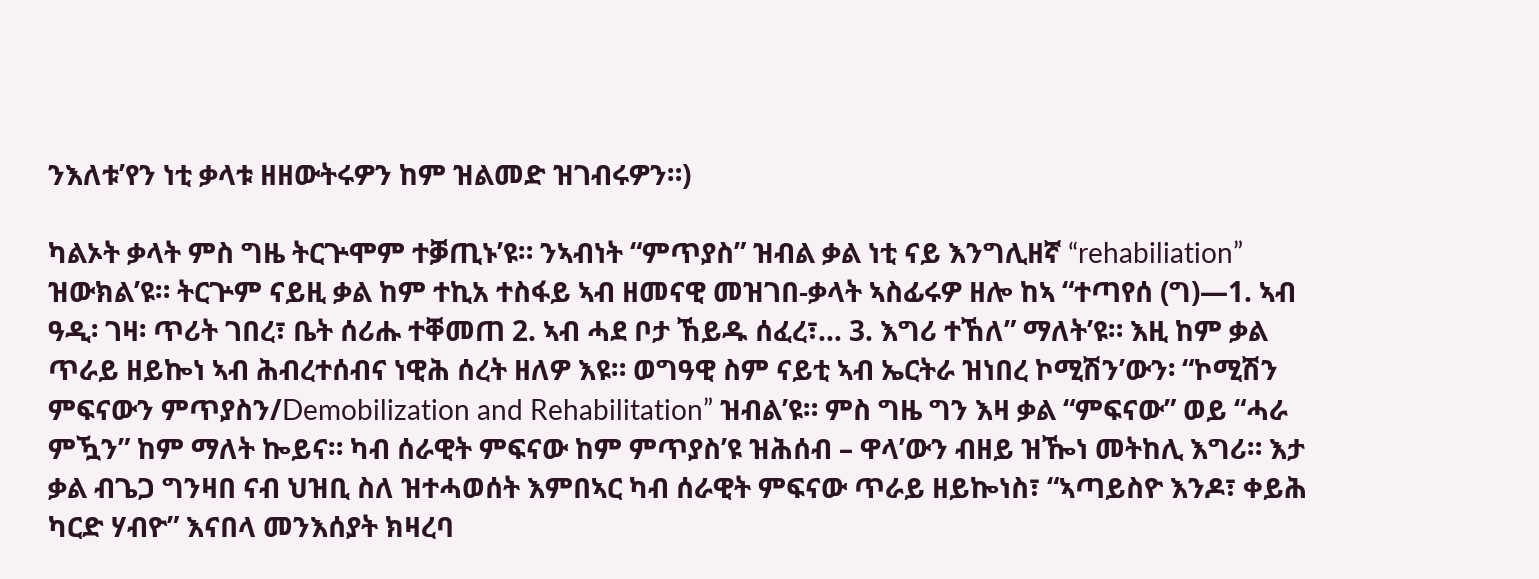ንእለቱ’የን ነቲ ቃላቱ ዘዘውትሩዎን ከም ዝልመድ ዝገብሩዎን።)

ካልኦት ቃላት ምስ ግዜ ትርጕሞም ተቓጢኑ’ዩ። ንኣብነት “ምጥያስ” ዝብል ቃል ነቲ ናይ እንግሊዘኛ “rehabiliation” ዝውክል’ዩ። ትርጕም ናይዚ ቃል ከም ተኪአ ተስፋይ ኣብ ዘመናዊ መዝገበ-ቃላት ኣስፊሩዎ ዘሎ ከኣ “ተጣየሰ (ግ)—1. ኣብ ዓዲ፡ ገዛ፡ ጥሪት ገበረ፣ ቤት ሰሪሑ ተቐመጠ 2. ኣብ ሓደ ቦታ ኸይዱ ሰፈረ፣… 3. እግሪ ተኸለ” ማለት’ዩ። እዚ ከም ቃል ጥራይ ዘይኰነ ኣብ ሕብረተሰብና ነዊሕ ሰረት ዘለዎ እዩ። ወግዓዊ ስም ናይቲ ኣብ ኤርትራ ዝነበረ ኮሚሽን’ውን፡ “ኮሚሽን ምፍናውን ምጥያስን/Demobilization and Rehabilitation” ዝብል’ዩ። ምስ ግዜ ግን እዛ ቃል “ምፍናው” ወይ “ሓራ ምዃን” ከም ማለት ኰይና። ካብ ሰራዊት ምፍናው ከም ምጥያስ’ዩ ዝሕሰብ – ዋላ’ውን ብዘይ ዝዀነ መትከሊ እግሪ። እታ ቃል ብጌጋ ግንዛበ ናብ ህዝቢ ስለ ዝተሓወሰት እምበኣር ካብ ሰራዊት ምፍናው ጥራይ ዘይኰነስ፣ “ኣጣይስዮ እንዶ፣ ቀይሕ ካርድ ሃብዮ” እናበላ መንእሰያት ክዛረባ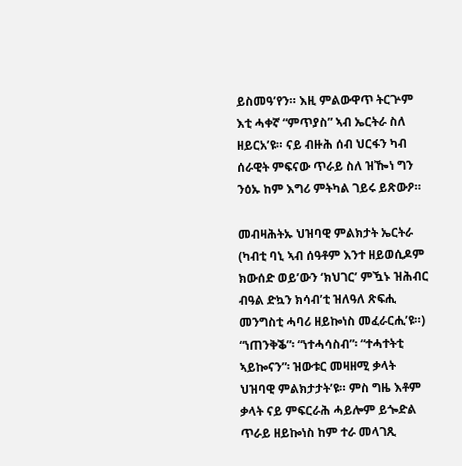ይስመዓ’የን። እዚ ምልውዋጥ ትርጕም እቲ ሓቀኛ “ምጥያስ” ኣብ ኤርትራ ስለ ዘይርአ’ዩ። ናይ ብዙሕ ሰብ ህርፋን ካብ ሰራዊት ምፍናው ጥራይ ስለ ዝዀነ ግን ንዕኡ ከም እግሪ ምትካል ገይሩ ይጽውዖ።

መብዛሕትኡ ህዝባዊ ምልክታት ኤርትራ (ካብቲ ባኒ ኣብ ሰዓቶም እንተ ዘይወሲዶም ክውሰድ ወይ’ውን ‘ክህገር’ ምዃኑ ዝሕብር ብዓል ድኳን ክሳብ’ቲ ዝለዓለ ጽፍሒ መንግስቲ ሓባሪ ዘይኰነስ መፈራርሒ’ዩ።) “ነጠንቅቕ”፡ “ነተሓሳስብ”፡ “ተሓተትቲ ኣይኰናን”፡ ዝውቱር መዛዘሚ ቃላት ህዝባዊ ምልክታታት’ዩ። ምስ ግዜ እቶም ቃላት ናይ ምፍርራሕ ሓይሎም ይጐድል ጥራይ ዘይኰነስ ከም ተራ መላገጺ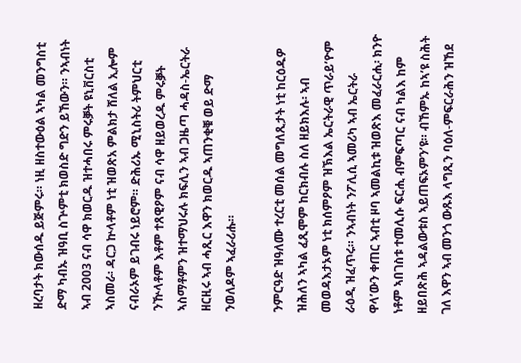ዘረባታት ክውሰዱ ይጅምሩ። ነዚ ዘስተውዕል ኣካል መንግስቲ ድማ ካብኡ ዝዓቢ ስጕምቲ ክወስድ ግድን ይኸውን። ንኣብነት ኣብ 2003 ናብ ሳዋ ክወርዱ ዝተሓበሩ ምሩቓት ዩኒቨርስቲ ኣስመራ፡ ዳርጋ ኵላቶም ነቲ ዝወጽአ ምልክታ ሸለል ኢሎም ናብራኦም ይገብሩ ነይሮም። ድሕሪኡ ሚኒስትሪ ትምህርቲ ንዅላቶም እቶም ተጸዊዖም ናብ ሳዋ ዘይወረዱ ምሩቓት ኣስማቶምን ዝተማህሩሉ ክፍሊን ኣብ ጋዜጣ ሓዳስ-ኤርትራ  ዘርዚሩ ኣብ ሓጺር እዋን ክወርዱ ኣጠንቂቑ ወይ ድማ ንወለዶም ኣፈራሪሑ።

ንምርዓድ ዝዓለሙ ተረርቲ መሰል መግለጺታት ነቲ ከርዕዱዎ ዝሕለን ኣካል ፈጺሞም ከርክብሉ ስለ ዘይክእሉ፡ ኣብ መወዳእታኦም ነቲ ክሰምዖም ዝኽእል ኤርትራዊ ጥራይ’ዮም ራዕዲ ዝፈጥሩ። ንኣብነት ንፖሊሲ ኣመሪካ ኣብ ኤርትራ ዋላ’ውን ቀጠር ኣብቲ ዞባ ኣመልኪቱ ዝወጽእ መፈራርሒ፡ ክንዮ ነቶም ኣበገስቱ ተመሊሱ ፍርሒ ብምፍጣር ናብ ካልእ ከም ዘይበጽሕ ኣዳልውቱስ ኣይጠፍኦምን’ዩ። ብኸምኡ ከኣ’ዩ ስሕት ገለ እዋን ኣብ መንጎ ውጹእ ላግጺን ባዕለ-ምፍርራሕን ዝኸደ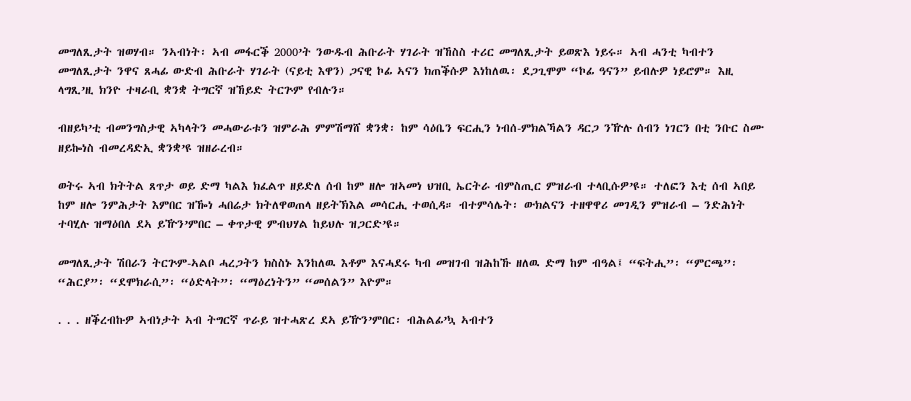መግለጺታት ዝወሃብ። ንኣብነት፡ ኣብ መፋርቕ 2000’ት ንውዱብ ሕቡራት ሃገራት ዝኸስስ ተሪር መግለጺታት ይወጽእ ነይሩ። ኣብ ሓንቲ ካብተን መግለጺታት ንዋና ጸሓፊ ውድብ ሕቡራት ሃገራት (ናይቲ እዋን) ጋናዊ ኮፊ ኣናን ክጠቕሱዎ እነከለዉ፡ ደጋጊሞም “ኮፊ ዓናን” ይብሉዎ ነይሮም። እዚ ላግጺ’ዚ ክንዮ ተዛራቢ ቋንቋ ትግርኛ ዝኸይድ ትርጕም የብሉን።

ብዘይካ’ቲ ብመንግስታዊ ኣካላትን መሓውራቱን ዝምራሕ ምምሽማሸ ቋንቋ፡ ከም ሳዕቤን ፍርሒን ነብሰ-ምክልኻልን ዳርጋ ንዅሉ ሰብን ነገርን በቲ ንቡር ስሙ ዘይኰነስ ብመረዳድኢ ቋንቋ’ዩ ዝዘራረብ።

ወትሩ ኣብ ክትትል ጸጥታ ወይ ድማ ካልእ ክፈልጥ ዘይድለ ሰብ ከም ዘሎ ዝኣመነ ህዝቢ ኤርትራ ብምስጢር ምዝራብ ተላቢሱዎ’ዩ። ተለፎን እቲ ሰብ ኣበይ ከም ዘሎ ንምሕታት እምበር ዝዀነ ሓበሬታ ክትለዋወጠላ ዘይትኽእል መሳርሒ ተወሲዳ። ብተምሳሌት፡ ውክልናን ተዘዋዋሪ መገዲን ምዝራብ – ንድሕነት ተባሂሉ ዝማዕበለ ደኣ ይዅን’ምበር – ቀጥታዊ ምብህሃል ከይህሉ ዝጋርድ’ዩ።

መግለጺታት ሽበራን ትርጕም-ኣልቦ ሓረጋትን ክስስኑ እንከለዉ እቶም እናሓደሩ ካብ መዝገብ ዝሕከኹ ዘለዉ ድማ ከም ብዓል፤ “ፍትሒ”፡ “ምርጫ”፡ “ሕርያ”፡ “ደሞክራሲ”፡ “ዕድላት”፡ “ማዕረነትን” “መሰልን” እዮም።

. . . ዘቕረብኩዎ ኣብነታት ኣብ ትግርኛ ጥራይ ዝተሓጽረ ደኣ ይዅን’ምበር፡ ብሕልፊ’ኳ ኣብተን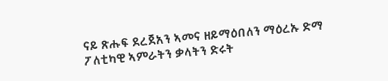ናይ ጽሑፍ ደረጀአን ኣመና ዘይማዕበለን ማዕረኡ ድማ ፖለቲካዊ ኣምራትን ቃላትን ድሩት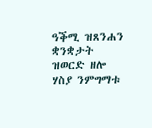ዓቕሚ ዝጸንሐን ቋንቋታት ዝወርድ ዘሎ ሃስያ ንምግማቱ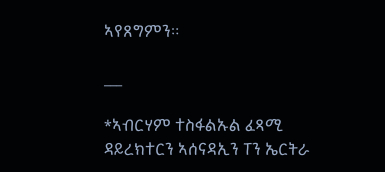ኣየጸግምን።

___

*ኣብርሃም ተስፋልኡል ፈጻሚ ዳይረክተርን ኣሰናዳኢን ፐን ኤርትራ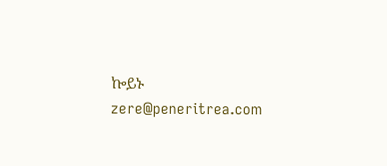ኰይኑ zere@peneritrea.com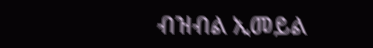ብዝብል ኢመይል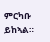ምርካቡ ይከኣል።